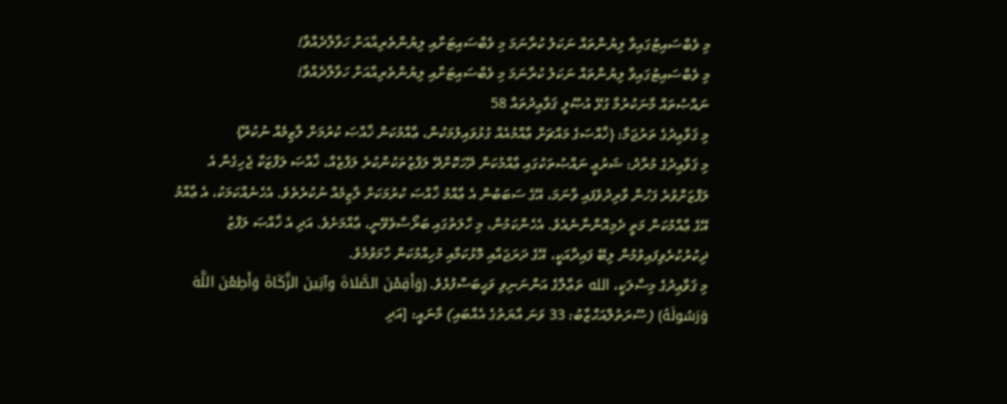މި ވެބްސައިޓުގައިވާ ލިޔުންތައް ނަކަލު ކުރާނަމަ މި ވެބްސައިޓަށާއި ލިޔުންތެރިއާއަށް ހަވާލާދެއްވާ!
މި ވެބްސައިޓުގައިވާ ލިޔުންތައް ނަކަލު ކުރާނަމަ މި ވެބްސައިޓަށާއި ލިޔުންތެރިއާއަށް ހަވާލާދެއްވާ!
ނައްޞުތައް މާނަކުރުމާ ގުޅޭ އުޞޫލީ ޤަވާޢިދުތައް 58
މި ޤަވާޢިދުގެ ތަރުޖަމާ: {ޚާއްޞަގެ މައްޗަށް ޢާއްމުއެއް ގުޅުވައިލުމަކުން، ޢާއްމުކަން ޚާއްޞަ ކުރުމަށް ލާޒިމެއް ނުކުރޭ}
މި ޤަވާޢިދުގެ މުރާދު: ޝަރުޢީ ނައްޞުތަކުގައި ޢާއްމުކަން ދޭހަކޮށްދޭ ލަފްޒުތަކުންކުރެ ލަފްޒެއް، ޚާއްޞަ ލަފްޒަކާ ޖެހިގެން އެ ލަފްޒަށްވުރެ ފަހުން ވާރިދުވެފައި ވާނަމަ، އޭގެ ސަބަބުން އެ ޢާއްމު ޚާއްޞަ ކުރުމަކަށް ލާޒިމެއް ނުކުރެތެވެ. އެހެނެއްކަމަކު، އެ ޢާއްމު އޭގެ ޢާއްމުކަން މަތީ ދެމިއޮންނާނެއެވެ. އެހެންކަމުން، މި ހާލަތުގައި ބަރޯސާވެވޭނީ، ޢާއްމަށެވެ. އަދި އެ ޚާއްޞަ ލަފްޒު ޛިކުރުކުރެވިފައިވުމުން ލިބޭ ފައިދާއަކީ، އޭގެ ދަރަޖައާއި މޮޅުކަމާއި މުހިއްމުކަން ހާމަވުމެވެ.
މި ޤަވާޢިދުގެ މިސާލަކީ، الله ތަޢާލާގެ އަންނަނިވި ވަޙީބަސްފުޅެވެ. (وَأَقِمْنَ الصَّلاةَ وآتِينَ الزَّكَاةَ وَأَطِعْنَ اللَّهَ وَرَسُولَهُ) (ސޫރަތުލްއަޙްޒާބު: 33 ވަނަ އާޔަތުގެ އެއްބައި) މާނައީ: [އަދި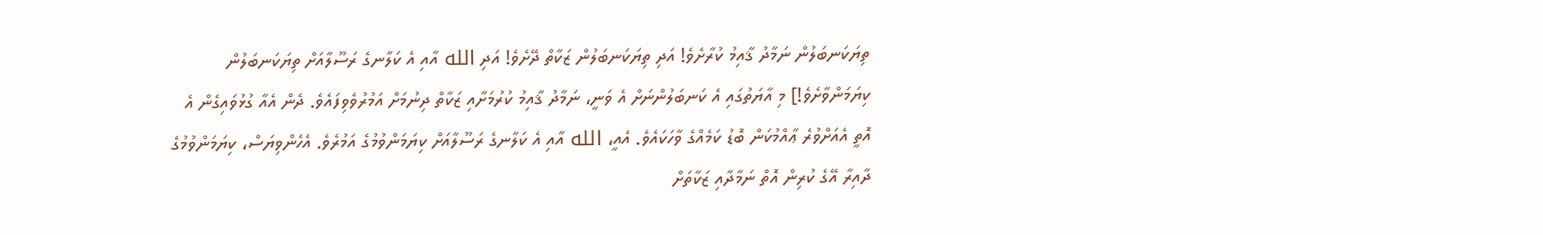ތިޔަކަނބަލުން ނަމާދު ޤާއިމު ކުރާށެވެ! އަދި ތިޔަކަނބަލުން ޒަކާތް ދޭށެވެ! އަދި الله އާއި އެ ކަލާނގެ ރަސޫލާއަށް ތިޔަކަނބަލުން ކިޔަމަންވާށެވެ!] މި އާޔަތުގައި އެ ކަނބަލުންނަށް އެ ވަނީ، ނަމާދު ޤާއިމު ކުރުމަށާއި ޒަކާތް ދިނުމަށް އަމުރުވެވިފައެވެ. ދެން އެއާ ގުޅުވައިގެން އެ އޮތީ އެއަށްވުރެ ޢާއްމުކަން ބޮޑު ކަމެއްގެ ވާހަކައެވެ. އެއީ، الله އާއި އެ ކަލާނގެ ރަސޫލާއަށް ކިޔަމަންވުމުގެ އަމުރެވެ. އެހެންވިޔަސް، ކިޔަމަންވުމުގެ ދާއިރާ އޭގެ ކުރިން އޮތް ނަމާދާއި ޒަކާތަށް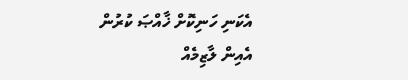އެކަނި ހަނިކޮށް ޚާއްޞަ ކުރުން އެއިން ލާޒިމެއް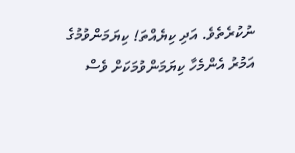ނުކުރެތެވެ. އަދި ކިޔެއްތަ! ކިޔަމަންވުމުގެ އަމުރު އެންމެހާ ކިޔަމަންވުމަކަށް ވެސް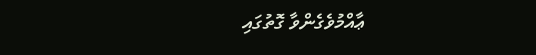ޢާއްމުވެގެންވާ ގޮތުގައި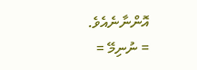އޮންނާނެއެވެ.
= ނުނިމޭ =